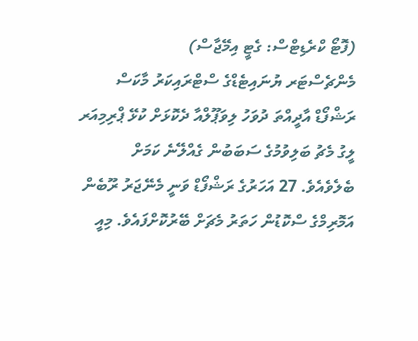(ފޮޓޯ ކްރެޑިޓްސް: ގެޓީ އިމޭޖާސް)
މެންޗެސްޓަރ ޔުނައިޓެޑްގެ ސްޓްރައިކަރު މާކަސް ރަޝްފޯޑް އާދީއްތަ ދުވަހު ލިވަޕޫލްއާ ދެކޮޅަށް ކުޅޭ ޕްރިމިއަރ ލީގު މެޗު ބަލިވުމުގެ ސަބަބުން ގެއްލޭނެ ކަމަށް ބެލެވެއެވެ. 27 އަހަރުގެ ރަޝްފޯޑް ވަނީ މެނޭޖަރު ރޫބެން އަމޮރިމްގެ ސްކޮޑުން ހަތަރު މެޗަށް ބޭރުކޮށްފައެވެ. މިއީ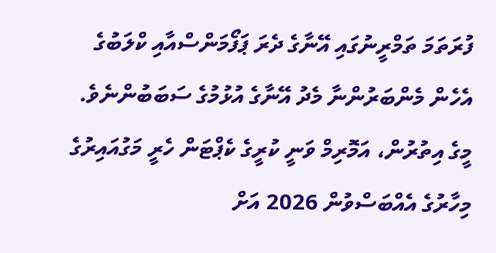ފުރަތަމަ ތަމްރީނުގައި އޭނާގެ ދެރަ ޕަފޯމަންސްއާއި ކްލަބުގެ އެހެން މެންބަރުންނާ މެދު އޭނާގެ އުޅުމުގެ ސަބަބުންނެވެ. މީގެ އިތުރުން، އަމޮރިމް ވަނީ ކުރީގެ ކެޕްޓަން ހެރީ މަގުއައިރުގެ މިހާރުގެ އެއްބަސްވުން 2026 އަށް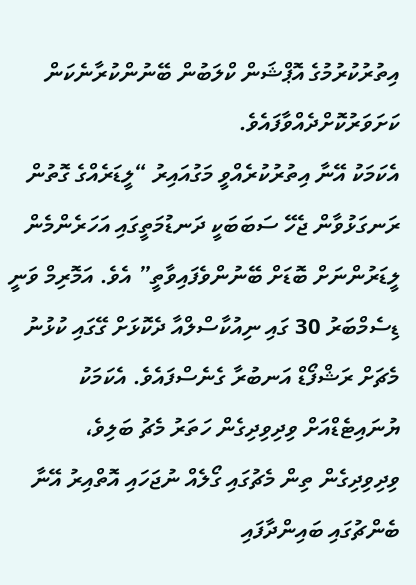އިތުރުކުރުމުގެ އޮޕްޝަން ކްލަބުން ބޭނުންކުރާނެކަން ކަށަވަރުކޮށްދެއްވާފައެވެ.
އެކަމަކު އޭނާ އިތުރުކުރެއްވީ މަގުއައިރު “ލީޑަރެއްގެ ގޮތުން ރަނގަޅުވާން ޖެހޭ ސަބަބަކީ ދަނޑުމަތީގައި އަހަރެންމެން ލީޑަރުންނަށް ބޮޑަށް ބޭނުންވެފައިވާތީ” އެވެ. އަމޮރިމް ވަނީ ޑިސެމްބަރު 30 ގައި ނިއުކާސްލްއާ ދެކޮޅަށް ގޭގައި ކުޅުނު މެޗަށް ރަޝްފޯޑް އަނބުރާ ގެނެސްފައެވެ. އެކަމަކު ޔުނައިޓެޑްއަށް ވިދިވިދިގެން ހަތަރު މެޗު ބަލިވެ، ވިދިވިދިގެން ތިން މެޗުގައި ގޯލެއް ނުޖަހައި އޮތްއިރު އޭނާ ބެންޗުގައި ބައިންދާފައި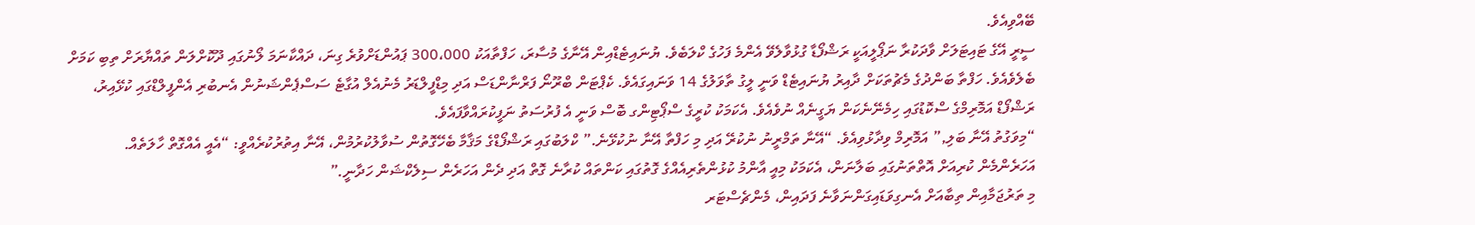ބޭއްވިއެވެ.
ސީރީ އޭގެ ޓައިޓަލަށް ވާދަކުރާ ނަޕޯލީއަކީ ރަޝްފޯޑާ ގުޅުވާލެވޭ އެންމެ ފަހުގެ ކްލަބެވެ. ޔުނައިޓެޑްއިން އޭނާގެ މުސާރަ، ހަފްތާއަކު 300،000 ޕައުންޑަށްވުރެ ގިނަ، ދައްކާނަމަ ލޯނުގައި ދޫކޮށްލަން ތައްޔާރަށް ތިބި ކަމަށް ބެލެވެއެވެ. ހަފްތާ ބަންދުގެ މެޗުތަކަށް ދާއިރު ޔުނައިޓެޑް ވަނީ ލީގު ތާވަލުގެ 14 ވަނައިގައެވެ. ކެޕްޓަން ބްރޫނޯ ފަރްނާންޑަސް އަދި މިޑްފީލްޑަރު މެނުއެލް އުގާޓެ ސަސްޕެންޝަނުން އެނބުރި އެންފީލްޑްގައި ކުޅޭއިރު، ރަޝްފޯޑް އަމޮރިމްގެ ސްކޮޑުގައި ހިމެނޭނެކަން ޔަގީނެއް ނުވެއެވެ. އެކަމަކު ކުރީގެ ސްޕޯޓިންގ ބޮސް ވަނީ އެ ފުރުސަތު ނަފީކުރައްވާފައެވެ.
“މިވަގުތު އޭނާ ބަލި,” އަމޮރިމް ވިދާޅުވިއެވެ. “އޭނާ ތަމްރީނު ނުކުރޭ އަދި މި ހަފްތާ އޭނާ ނުކުޅޭނެ.” ކްލަބުގައި ރަޝްފޯޑްގެ މަޤާމާ ބެހޭގޮތުން ސުވާލުކުރުމުން، އޭނާ އިތުރުކުރެއްވީ: “އެއީ އެއްގޮތް ހާލަތެއް. އަހަރެންމެން ކުރިއަށް އޮތްތަނުގައި ބަލާނަން، އެކަމަކު މިއީ އާންމު ކުޅުންތެރިއެއްގެ ގޮތުގައި ކަންތައް ކުރާނެ ގޮތް އަދި ދެން އަހަރެން ސިލެކްޝަން ހަދާނީ.”
މި ތަރުޖަމާއިން ތިބާއަށް އެނގިވަޑައިގަންނަވާނެ ފަދައިން، މެންޗެސްޓަރ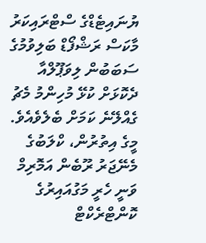ޔުނައިޓެޑްގެ ސްޓްރައިކަރު މާކަސް ރަޝްފޯޑް ބަލިވުމުގެ ސަބަބުން ލިވަޕޫލްއާ ދެކޮޅަށް ކުޅޭ މުހިންމު މެޗު ގެއްލޭނެ ކަމަށް ބެލެވެއެވެ. މީގެ އިތުރުން، ކްލަބުގެ މެނޭޖަރު ރޫބެން އަމޮރިމް ވަނީ ހެރީ މަގުއައިރުގެ ކޮންޓްރެކްޓް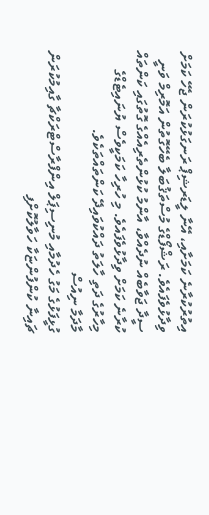އިތުރުކުރާނެ ކަމަށާއި، އޭނާ ލީޑަރޝިޕް ރަނގަޅުކުރަން ޖެހޭ ކަމަށް ވިދާޅުވެފައެވެ. ރަޝްފޯޑްގެ މުސްތަޤުބަލާ ބެހޭގޮތުން އަމޮރިމް ވަނީ ސީދާ ޖަވާބެއް ނުދެއްވާ، އާންމު ކުޅުންތެރިއެއްގެ ގޮތުގައި ކަންތައް ކުރާނެ ކަމަށް ވިދާޅުވެފައެވެ. މި ހުރިހާ ކަމަކީވެސް ޔުނައިޓެޑްގެ މިހާރުގެ ދަތި ހާލަތު ދައްކުވައިދޭ ކަންތައްތަކެވެ.
މާދަމާ ނިއުސް
ގުޅީފަޅުގެ މަގު ހެދުމާއި މުނިސިޕަލް އިންފްރާސްޓްރަކްޗާ ގާއިމުކުރަން ޗައިނާ ކުންފުންޏަކާ ހަވާލުކޮށްފި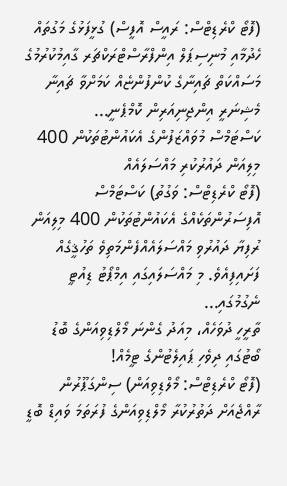(ފޮޓޯ ކްރެޑިޓްސް: ރައީސް އޮފީސް) ގުޅީފަޅުގެ މަގުތައް ހެދުމާއި މުނިސިޕަލް އިންފްރާސްޓްރަކްޗަރ ގާއިމުކުރުމުގެ މަސައްކަތް ޗައިނާގެ ކުންފުންޏެއް ކަމަށްވާ ޗައިނާ މެޝިނަރީ އިންޖިނިއަރިން ކޮމްޕެނީ...
ކަސްޓަމްސް މުވައްޒަފުންގެ އެކައުންޓުތަކުން 400 މިލިއަން ދައުރުކުރި މައްސަލައެއް
(ފޮޓޯ ކްރެޑިޓްސް: ވަގުތު) ކަސްޓަމްސް އޮފިސަރުންތަކެއްގެ އެކައުންޓުތަކުން 400 މިލިއަން ރުފިޔާ ދައުރުވި މައްސަލައެއްފެންމަތިވެ ތަހުޤީގެއް ފަށައިފިއެވެ. މި މައްސަލައިގައި އިމްޕޯޓު ޑިއުޓީ ނެގުމުގައި...
ތާރީހީ ދުވަހެއް، މިއަދު ގެންނަ މޯލްޑިވިއަންގެ ބޮޑު ބޯޓުގައި ދިވެހި ޕައިލެޓުންގެ ޓީމެއް!
(ފޮޓޯ ކްރެޑިޓްސް: މޯލްޑިވިއަން) ސިންގަޕޫރުން ރާއްޖެއަށް ދަތުރުކުރާ މޯލްޑިވިއަންގެ ފުރަތަމަ ވައިޑް ބޮޑީ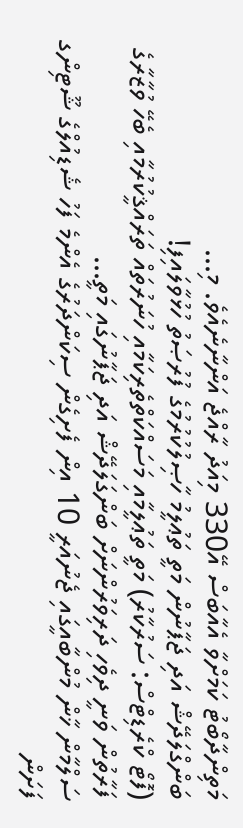މަތިންދާބޯޓު ކަމަށްވާ އެއާބަސް އޭ330 މިއަދު ރާއްޖެ އަންނާނެއެވެ. މި...
ބަންގްލަދޭޝް އަދި ޖަޕާނުން މަތީ ތަޢުލީމު ހާޞިލުކުރުމުގެ ފުރުޞަތު ހުޅުވާލައިފި!
(ފޮޓޯ ކްރެޑިޓްސް: ސަރުކާރު) މަތީ ތަޢުލީމާއި މަސައްކަތްތެރިކަމާއި ހުނަރުތައް ތަރައްޤީކުރުމާއި ބެހޭ ވުޒާރާގެ ފަރާތުން ވަނީ ދިވެހި ދަރިވަރުންނަށް ބަންގަލަދޭޝް އަދި ޖަޕާނުގައި މަތީ...
ސަލްމާން ޚާން މުންބާއީގައި ޖެނުއަރީ 10 އިން ފެށިގެން ސިކަންދަރުގެ އެންމެ ފަހު ޝެޑިއުލްގެ ޝޫޓިންގ ފަށަން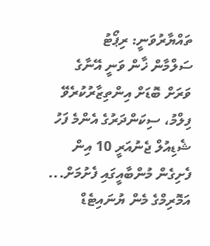ތައްޔާރުވަނީ: ރިޕޯޓު
ސަލްމާން ޚާން ވަނީ އޭނާގެ ވަރަށް ބޮޑަށް އިންތިޒާރުކުރެވޭ ފިލްމު، ސިކަންދަރުގެ އެންމެ ފަހު ޝެޑިއުލް ޖެނުއަރީ 10 އިން ފެށިގެން މުންބާއީގައި ފެށުމަށް...
އަމޮރިމްގެ މެން ޔުނައިޓެޑް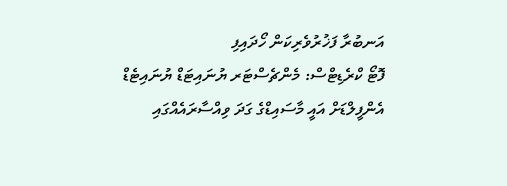އަނބުރާ ފަޚުރުވެރިކަން ހޯދައިފި
ފޮޓޯ ކްރެޑިޓްސް: މެންޗެސްޓަރ ޔުނައިޓަޑް ޔުނައިޓެޑް އެންފީލްޑަށް އައީ މާސައިޑްގެ ގަދަ ވިއްސާރައެއްގައި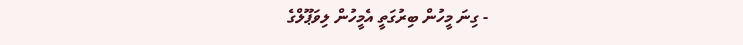- ގިނަ މީހުން ބިރުގަތީ އެމީހުން ލިވަޕޫލްގެ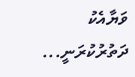ވަޔާއެކު ދަތުރުކުރަނީ...